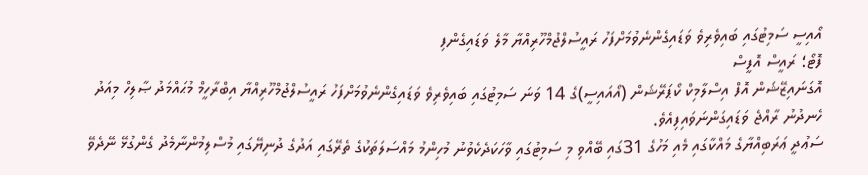އޯއިސީ ސަމިޓުގައި ބައިވެރިވެ ވަޑައިގެންނެވުމަށްފަހު ރައީސުލްޖުމްހޫރިއްޔާ މާލެ ވަޑައިގެންފި
ފޮޓޯ؛ ރައީސް އޮފީސް
އޮގަނައިޒޭޝަން އޮފް އިސްލާމިކް ކޯޕަރޭޝަން (އޯއައިސީ)ގެ 14 ވަނަ ސަމިޓުގައި ބައިވެރިވެ ވަޑައިގެންނެވުމަށްފަހު ރައީސުލްޖުމްހޫރިއްޔާ އިބްރާހީމް މުޙައްމަދު ޞާލިހް މިއަދު ހެނދުނު ރާއްޖެ ވަޑައިގަންނަވައިފިއެވެ.
ސަޢުދީ ޢަރަބިއްޔާގެ މައްކާގައި މެއި މަހުގެ 31ގައި ބޭއްވި މި ސަމިޓުގައި ވާހަކަދެކެވުނު މުހިންމު މައްސަލަތަކުގެ ތެރޭގައި އަދުގެ ދުނިޔޭގައި މުސްލިމުންނާމެދު ގެންގުޅޭ ނޭދެވޭ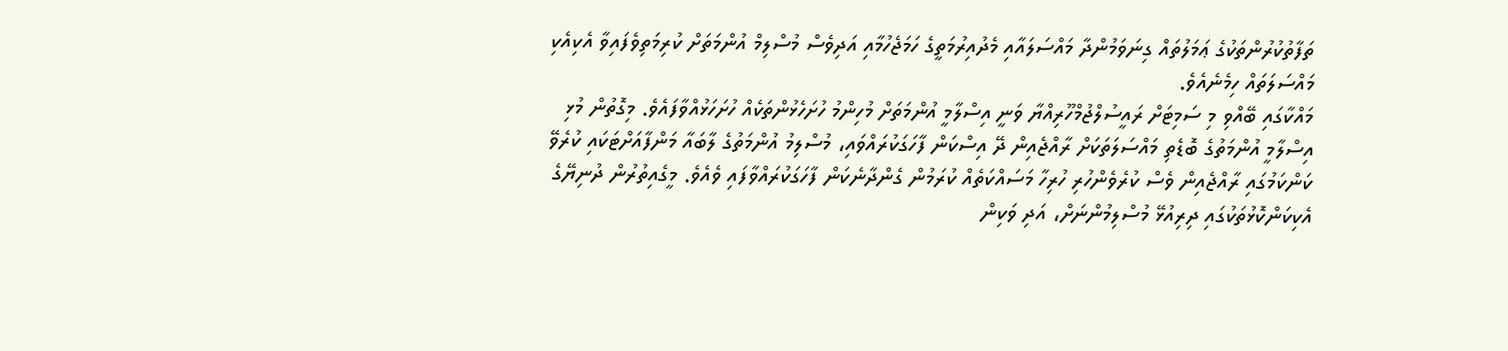ތަފާތުކުރުންތަކުގެ ޢަމަލުތައް ގިނަވަމުންދާ މައްސަލައާއި މެދުއިރުމަތީގެ ހަމަޖެހުމާއި އަދިވެސް މުސްލިމް އުންމަތަށް ކުރިމަތިވެފައިވާ އެކިއެކި މައްސަލަތައް ހިމެނެއެވެ.
މައްކާގައި ބޭއްވި މި ސަމިޓަށް ރައީސުލްޖުމްހޫރިއްޔާ ވަނީ އިސްލާމީ އުންމަތަށް މުހިންމު ހުށަހެޅުންތަކެއް ހުށަހަޅުއްވާފައެވެ. މިގޮތުން މުޅި އިސްލާމީ އުންމަތުގެ ބޮޑެތި މައްސަލަތަކަށް ރާއްޖެއިން ދޭ އިސްކަން ފާހަގަކުރައްވައި، މުސްލިމު އުންމަތުގެ ލާބައާ މަންފާއަށްޓަކައި ކުރެވޭ ކަންކަމުގައި ރާއްޖެއިން ވެސް ކުރެވެންހުރި ހުރިހާ މަސައްކަތެއް ކުރަމުން ގެންދާނެކަން ފާހަގަކުރައްވާފައި ވެއެވެ. މީގެއިތުރުން ދުނިޔޭގެ އެކިކަންކޮޅުތަކުގައި ދިރިއުޅޭ މުސްލިމުންނަށް، އަދި ވަކިން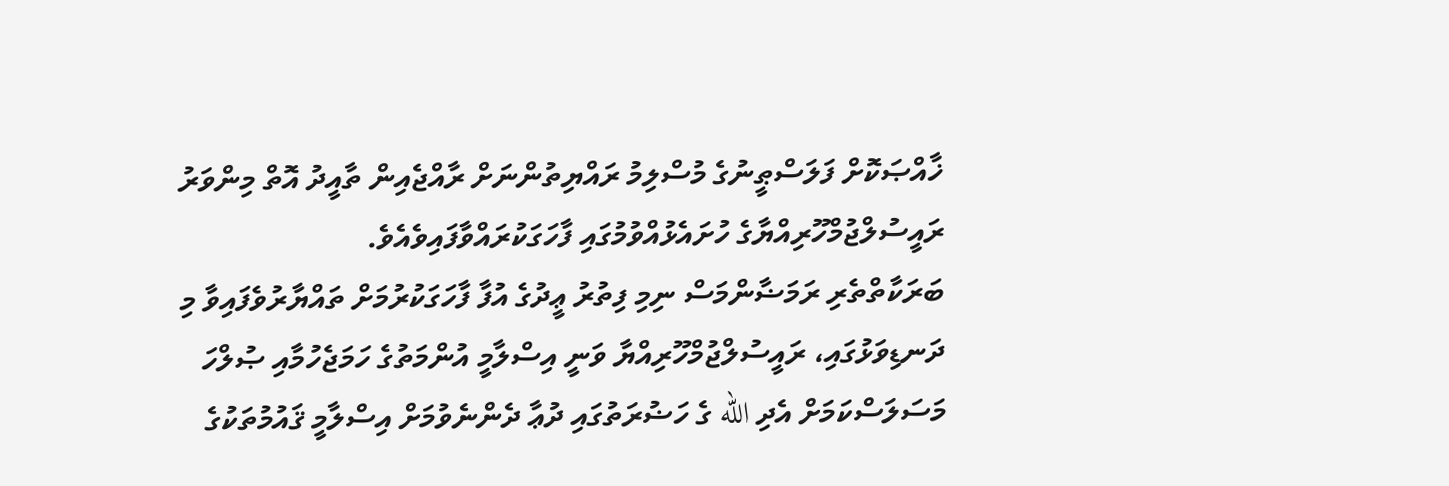ޚާއްޞަކޮށް ފަލަސްޠީނުގެ މުސްލިމު ރައްޔިތުންނަށް ރާއްޖެއިން ތާއީދު އޮތް މިންވަރު ރައީސުލްޖުމްހޫރިއްޔާގެ ހުށައެޅުއްވުމުގައި ފާހަގަކުރައްވާފައިވެއެވެ.
ބަރަކާތްތެރި ރަމަޟާންމަސް ނިމި ފިތުރު ޢީދުގެ އުފާ ފާހަގަކުރުމަށް ތައްޔާރުވެފައިވާ މި ދަނޑިވަޅުގައި، ރައީސުލްޖުމްހޫރިއްޔާ ވަނީ އިސްލާމީ އުންމަތުގެ ހަމަޖެހުމާއި ޞުލްހަ މަސަލަސްކަމަށް އެދި الله ގެ ހަޟުރަތުގައި ދުޢާ ދެންނެވުމަށް އިސްލާމީ ޤައުމުތަކުގެ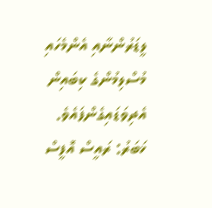ލީޑަރުންނާއި އެންމެހައި މުސްލިމުންގެ ކިބައިން އެދިވަޑައިގެންފައެވެ.
ޚަބަރު: ރައީސް އޮފީސް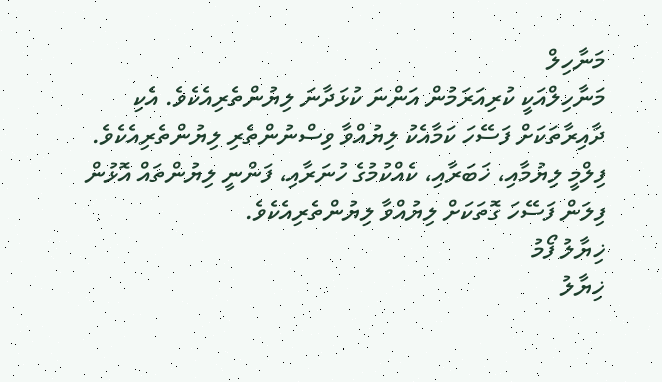މަނާހިލް
މަނާހިލްއަކީ ކުރިއަރަމުން އަންނަ ކުޅަދާނަ ލިޔުންތެރިއެކެވެ. އެކި ދާއިރާތަކަށް ފަސޭހަ ކަމާއެކު ލިޔުއްވާ ވިސްނުންތެރި ލިޔުންތެރިއެކެވެ. ފިލްމީ ލިޔުމާއި، ޚަބަރާއި، ކެއްކުމުގެ ހުނަރާއި، ފަންނީ ލިޔުންތައް އޮޅުން ފިލަން ފަސޭހަ ގޮތަކަށް ލިޔުއްވާ ލިޔުންތެރިއެކެވެ.
ޚިޔާލު ފޯމު
ޚިޔާލު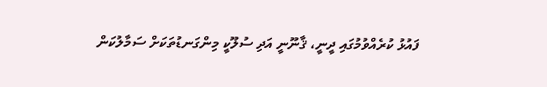ފައުޅު ކުރެއްވުމުގައި ދީނީ، ޤާނޫނީ އަދި ސުލޫކީ މިންގަނޑުތަކަށް ސަމާލުކަން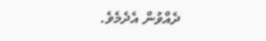ދެއްވުން އެދެމެވެ.